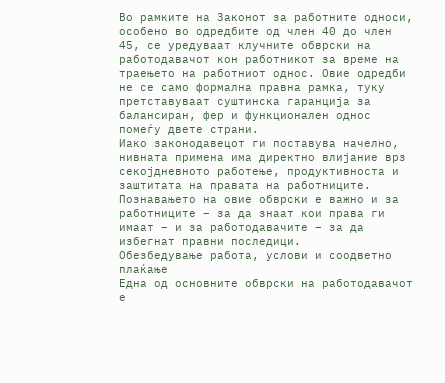Во рамките на Законот за работните односи, особено во одредбите од член 40 до член 45, се уредуваат клучните обврски на работодавачот кон работникот за време на траењето на работниот однос. Овие одредби не се само формална правна рамка, туку претставуваат суштинска гаранција за балансиран, фер и функционален однос помеѓу двете страни.
Иако законодавецот ги поставува начелно, нивната примена има директно влијание врз секојдневното работење, продуктивноста и заштитата на правата на работниците. Познавањето на овие обврски е важно и за работниците – за да знаат кои права ги имаат – и за работодавачите – за да избегнат правни последици.
Обезбедување работа, услови и соодветно плаќање
Една од основните обврски на работодавачот е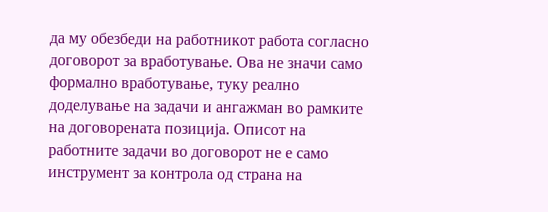да му обезбеди на работникот работа согласно договорот за вработување. Ова не значи само формално вработување, туку реално доделување на задачи и ангажман во рамките на договорената позиција. Описот на работните задачи во договорот не е само инструмент за контрола од страна на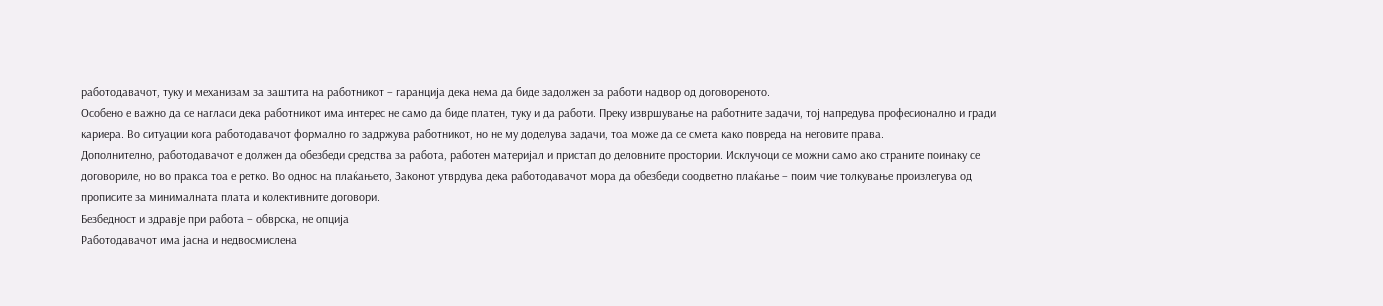работодавачот, туку и механизам за заштита на работникот – гаранција дека нема да биде задолжен за работи надвор од договореното.
Особено е важно да се нагласи дека работникот има интерес не само да биде платен, туку и да работи. Преку извршување на работните задачи, тој напредува професионално и гради кариера. Во ситуации кога работодавачот формално го задржува работникот, но не му доделува задачи, тоа може да се смета како повреда на неговите права.
Дополнително, работодавачот е должен да обезбеди средства за работа, работен материјал и пристап до деловните простории. Исклучоци се можни само ако страните поинаку се договориле, но во пракса тоа е ретко. Во однос на плаќањето, Законот утврдува дека работодавачот мора да обезбеди соодветно плаќање – поим чие толкување произлегува од прописите за минималната плата и колективните договори.
Безбедност и здравје при работа – обврска, не опција
Работодавачот има јасна и недвосмислена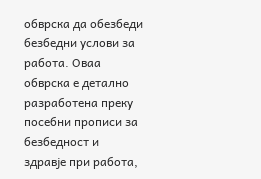обврска да обезбеди безбедни услови за работа. Оваа обврска е детално разработена преку посебни прописи за безбедност и здравје при работа,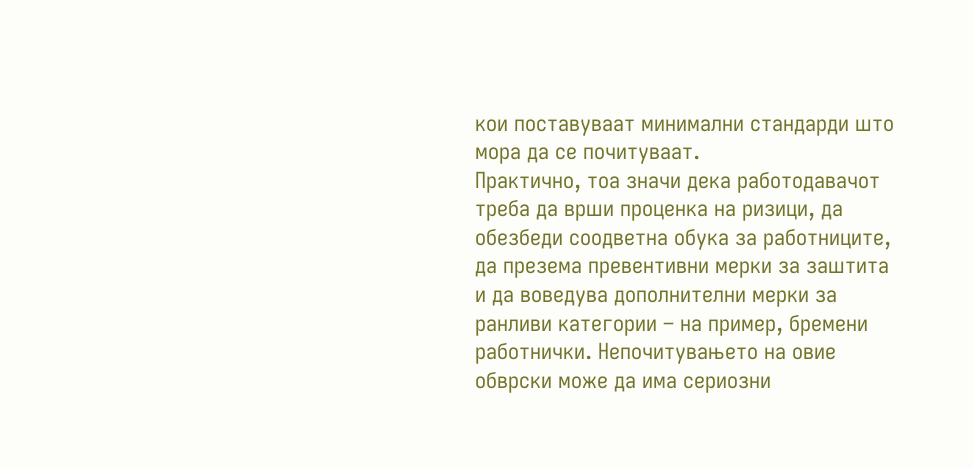кои поставуваат минимални стандарди што мора да се почитуваат.
Практично, тоа значи дека работодавачот треба да врши проценка на ризици, да обезбеди соодветна обука за работниците, да презема превентивни мерки за заштита и да воведува дополнителни мерки за ранливи категории – на пример, бремени работнички. Непочитувањето на овие обврски може да има сериозни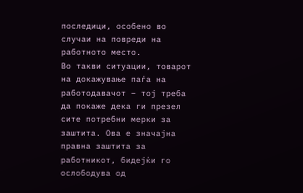последици, особено во случаи на повреди на работното место.
Во такви ситуации, товарот на докажување паѓа на работодавачот – тој треба да покаже дека ги презел сите потребни мерки за заштита. Ова е значајна правна заштита за работникот, бидејќи го ослободува од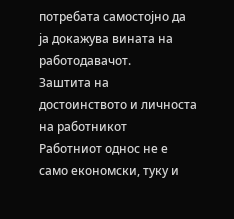потребата самостојно да ја докажува вината на работодавачот.
Заштита на достоинството и личноста на работникот
Работниот однос не е само економски, туку и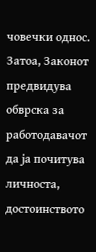човечки однос. Затоа, Законот предвидува обврска за работодавачот да ја почитува личноста, достоинството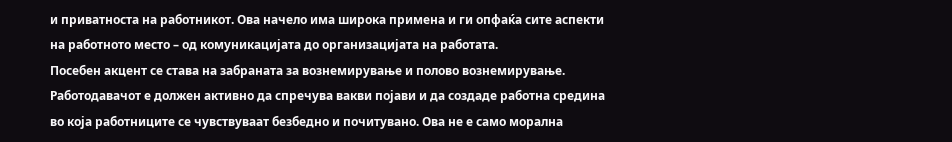и приватноста на работникот. Ова начело има широка примена и ги опфаќа сите аспекти на работното место – од комуникацијата до организацијата на работата.
Посебен акцент се става на забраната за вознемирување и полово вознемирување. Работодавачот е должен активно да спречува вакви појави и да создаде работна средина во која работниците се чувствуваат безбедно и почитувано. Ова не е само морална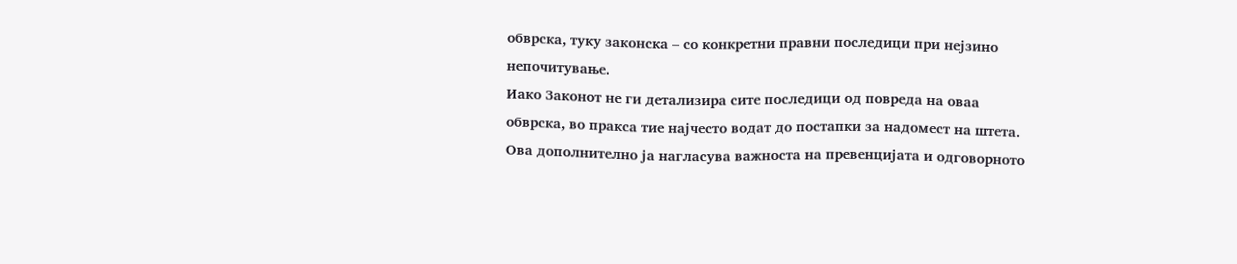обврска, туку законска – со конкретни правни последици при нејзино непочитување.
Иако Законот не ги детализира сите последици од повреда на оваа обврска, во пракса тие најчесто водат до постапки за надомест на штета. Ова дополнително ја нагласува важноста на превенцијата и одговорното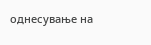однесување на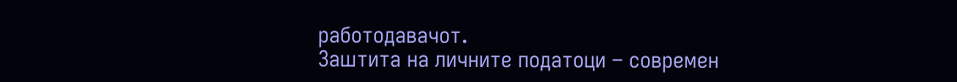работодавачот.
Заштита на личните податоци – современ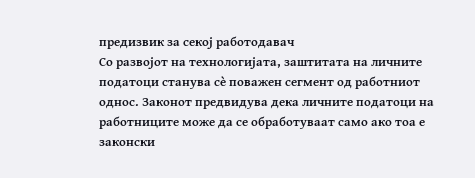предизвик за секој работодавач
Со развојот на технологијата, заштитата на личните податоци станува сè поважен сегмент од работниот однос. Законот предвидува дека личните податоци на работниците може да се обработуваат само ако тоа е законски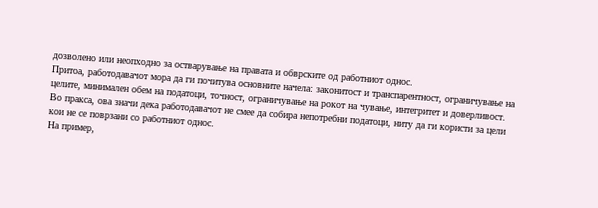дозволено или неопходно за остварување на правата и обврските од работниот однос.
Притоа, работодавачот мора да ги почитува основните начела: законитост и транспарентност, ограничување на целите, минимален обем на податоци, точност, ограничување на рокот на чување, интегритет и доверливост. Во пракса, ова значи дека работодавачот не смее да собира непотребни податоци, ниту да ги користи за цели кои не се поврзани со работниот однос.
На пример,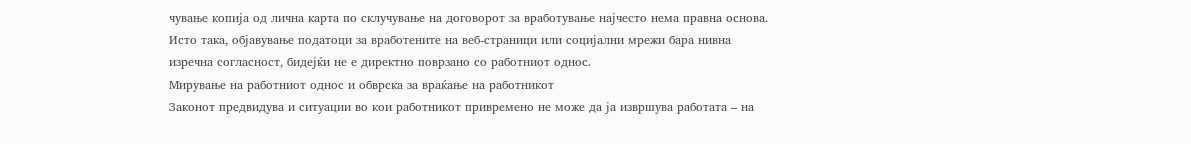чување копија од лична карта по склучување на договорот за вработување најчесто нема правна основа. Исто така, објавување податоци за вработените на веб-страници или социјални мрежи бара нивна изречна согласност, бидејќи не е директно поврзано со работниот однос.
Мирување на работниот однос и обврска за враќање на работникот
Законот предвидува и ситуации во кои работникот привремено не може да ја извршува работата – на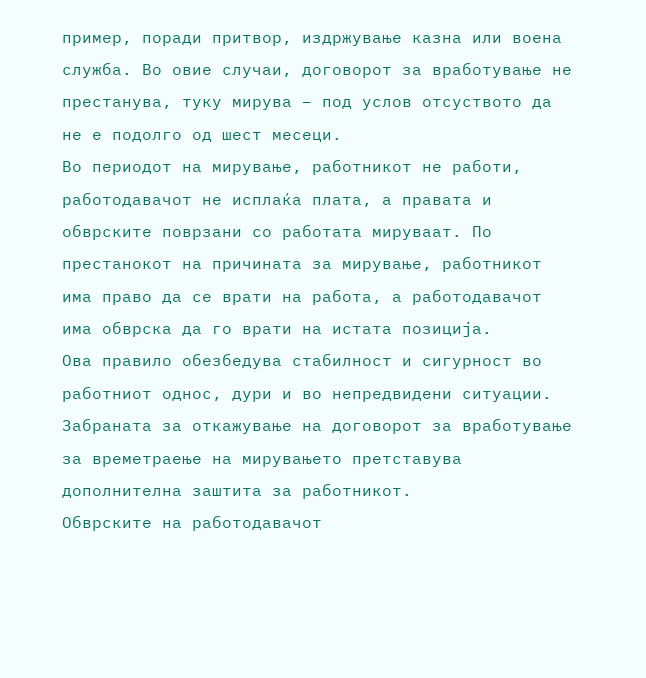пример, поради притвор, издржување казна или воена служба. Во овие случаи, договорот за вработување не престанува, туку мирува – под услов отсуството да не е подолго од шест месеци.
Во периодот на мирување, работникот не работи, работодавачот не исплаќа плата, а правата и обврските поврзани со работата мируваат. По престанокот на причината за мирување, работникот има право да се врати на работа, а работодавачот има обврска да го врати на истата позиција.
Ова правило обезбедува стабилност и сигурност во работниот однос, дури и во непредвидени ситуации. Забраната за откажување на договорот за вработување за времетраење на мирувањето претставува дополнителна заштита за работникот.
Обврските на работодавачот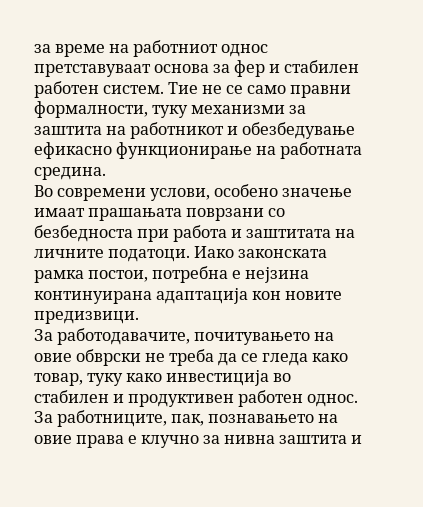за време на работниот однос претставуваат основа за фер и стабилен работен систем. Тие не се само правни формалности, туку механизми за заштита на работникот и обезбедување ефикасно функционирање на работната средина.
Во современи услови, особено значење имаат прашањата поврзани со безбедноста при работа и заштитата на личните податоци. Иако законската рамка постои, потребна е нејзина континуирана адаптација кон новите предизвици.
За работодавачите, почитувањето на овие обврски не треба да се гледа како товар, туку како инвестиција во стабилен и продуктивен работен однос. За работниците, пак, познавањето на овие права е клучно за нивна заштита и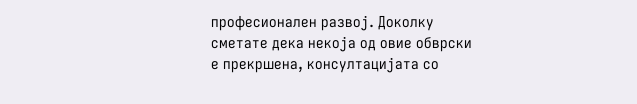професионален развој. Доколку сметате дека некоја од овие обврски е прекршена, консултацијата со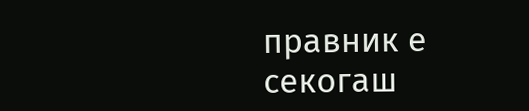правник е секогаш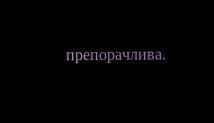препорачлива.